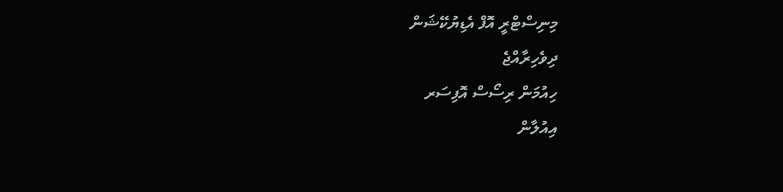މިނިސްޓްރީ އޮފް އެޑިޔުކޭޝަން
ދިވެހިރާއްޖެ
ހިއުމަން ރިސޯސް އޮފިސަރ
އިއުލާން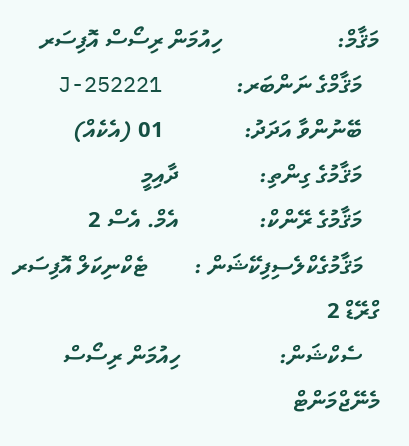މަޤާމް:                    ހިއުމަން ރިސޯސް އޮފިސަރ
   މަޤާމްގެ ނަންބަރ:             J-252221
   ބޭނުންވާ އަދަދު:              01 (އެކެއް)
   މަޤާމުގެ ގިންތި:              ދާއިމީ
   މަޤާމުގެ ރޭންކް:              އެމް. އެސް 2
   މަޤާމުގެކްލެސިފިކޭޝަން :        ޓެކްނިކަލް އޮފިސަރ ގްރޭޑް 2
   ސެކްޝަން:                 ހިއުމަން ރިސޯސް މެނޭޖްމަންޓް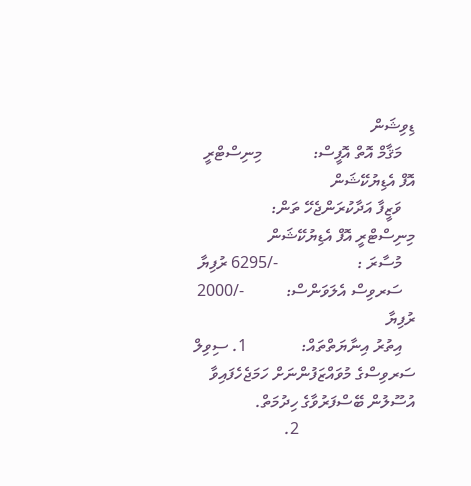ޑިވިޝަން
   މަޤާމް އޮތް އޮފީސް:            މިނިސްޓްރީ އޮފް އެޑިޔުކޭޝަން
   ވަޒީފާ އަދާކުރަންޖެހޭ ތަން:       މިނިސްޓްރީ އޮފް އެޑިޔުކޭޝަން
   މުސާރަ :                   -/6295 ރުފިޔާ
   ސަރވިސް އެލަވަންސް:          -/2000 ރުފިޔާ
   އިތުރު އިނާޔަތްތައް:             1. ސިވިލް ސަރވިސްގެ މުވައްޒަފުންނަށް ހަމަޖެހެފައިވާ އުސޫލުން ބޭސްފަރުވާގެ ހިދުމަތް.
                            2.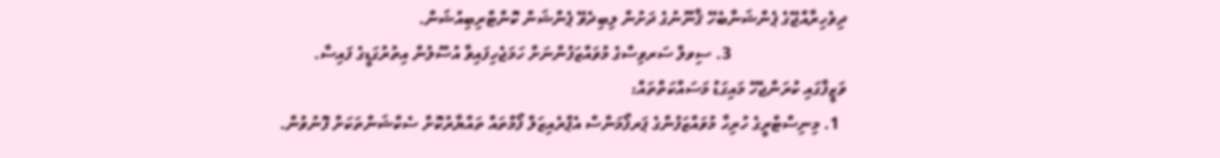ދިވެހިރާއްޖޭގެ ޕެންޝަނާބެހޭ ޤާނޫނުގެ ދަށުން ލިބިދެވޭ ޕެންޝަން ކޮންޓްރިބިއުޝަން.
                            3. ސިވލް ސަރވިސްގެ މުވައްޒަފުންނަށް ހަމަޖެހިފައިވާ އުސޫލުން އިތުރުގަޑީގެ ފައިސާ.
ވަޒީފާގައި ކުރަންޖެހޭ މައިގަޑު މަސައްކަތްތައް:
  1. މިނިސްޓްރީގެ ހުރިހާ މުވައްޒަފުންގެ ޕަރފޯމަންސް އެޕްރެއިޒަލް ފޯމްތައް ތައްޔާރުކޮށް ސެކްޝަންތަކަށް ފޮނުވުން.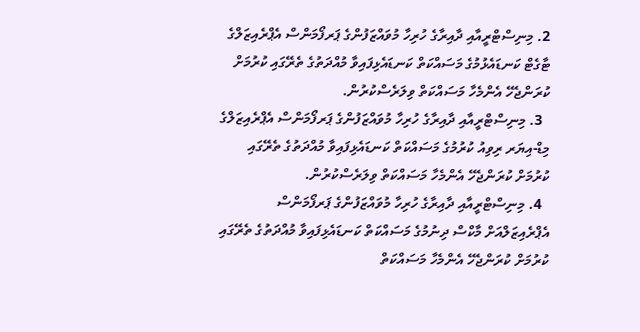2. މިނިސްޓްރީއާއި ދާއިރާގެ ހުރިހާ މުވައްޒަފުންގެ ޕަރފޯމަންސް އެޕްރެއިޒަލްގެ ޓާގެޓް ކަނޑައެޅުމުގެ މަސައްކަތް ކަނޑައެޅިފައިވާ މުއްދަތުގެ ތެރޭގައި ކުރުމަށް ކުރަންޖެހޭ އެންމެހާ މަސައްކަތް ވިލަރެސްކުރުން.
  3. މިނިސްޓްރީއާއި ދާއިރާގެ ހުރިހާ މުވައްޒަފުންގެ ޕަރފޯމަންސް އެޕްރެއިޒަލްގެ މިޑް-އިޔަރ ރިވިއު ކުރުމުގެ މަސައްކަތް ކަނޑައެޅިފައިވާ މުއްދަތުގެ ތެރޭގައި ކުރުމަށް ކުރަންޖެހޭ އެންމެހާ މަސައްކަތް ވިލަރެސްކުރުން.
  4. މިނިސްޓްރީއާއި ދާއިރާގެ ހުރިހާ މުވައްޒަފުންގެ ޕަރފޯމަންސް އެޕްރެއިޒަލްއަށް މާކްސް ދިނުމުގެ މަސައްކަތް ކަނޑައެޅިފައިވާ މުއްދަތުގެ ތެރޭގައި ކުރުމަށް ކުރަންޖެހޭ އެންމެހާ މަސައްކަތް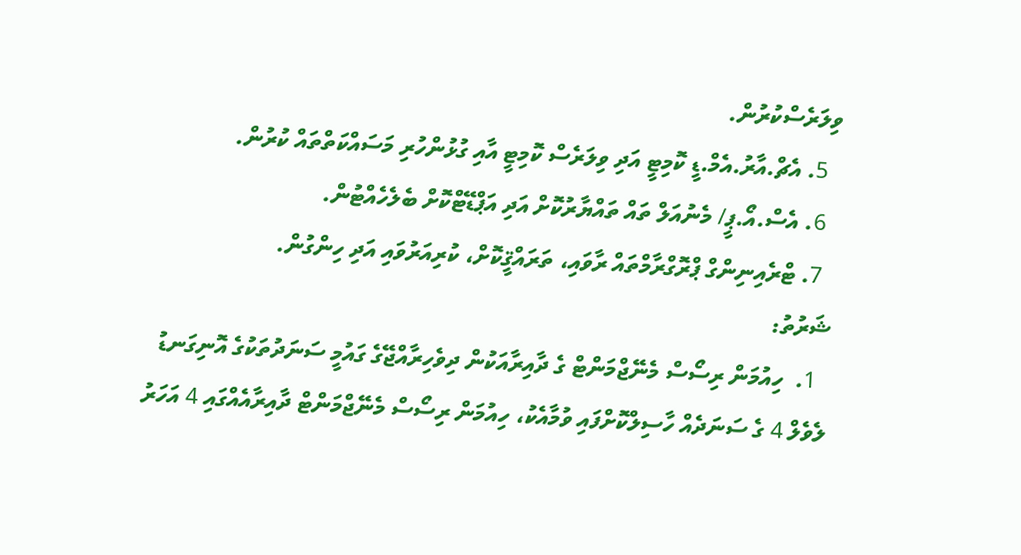ވިލަރެސްކުރުން.
  5. އެޗް.އާރު.އެމް.ޑީ ކޮމިޓީ އަދި ވިލަރެސް ކޮމިޓީ އާއި ގުޅުންހުރި މަސައްކަތްތައް ކުރުން.
  6. އެސް.އޯ.ޕީ/ މެނުއަލް ތައް ތައްޔާރުކޮށް އަދި އަޕްޑޭޓްކޮށް ބެލެހެއްޓުން.
  7. ޓްރެއިނިންގް ޕްރޮގްރާމްތައް ރާވައި، ތަރައްޤީކޮށް، ކުރިއަރުވައި އަދި ހިންގުން.
ޝަރުތު:
  1.  ހިއުމަން ރިސޯސް މެނޭޖްމަންޓް ގެ ދާއިރާއަކުން ދިވެހިރާއްޖޭގެ ގައުމީ ސަނަދުތަކުގެ އޮނިގަނޑު ލެވެލް 4 ގެ ސަނަދެއް ހާސިލްކޮށްފައި ވުމާއެކު، ހިއުމަން ރިސޯސް މެނޭޖްމަންޓް ދާއިރާއެއްގައި 4 އަހަރު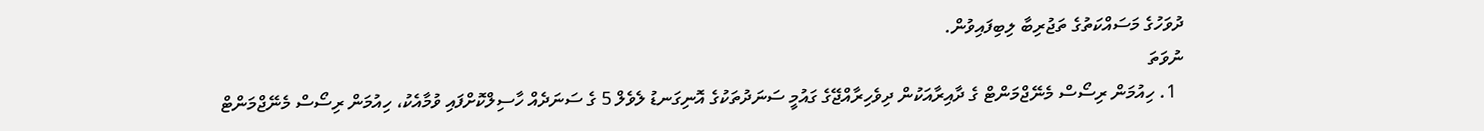ދުވަހުގެ މަސައްކަތުގެ ތަޖުރިބާ ލިބިފައިވުން.
ނުވަތަ
  1. ހިއުމަން ރިސޯސް މެނޭޖްމަންޓް ގެ ދާއިރާއަކުން ދިވެހިރާއްޖޭގެ ގައުމީ ސަނަދުތަކުގެ އޮނިގަނޑު ލެވެލް 5 ގެ ސަނަދެއް ހާސިލްކޮށްފައި ވުމާއެކު، ހިއުމަން ރިސޯސް މެނޭޖްމަންޓް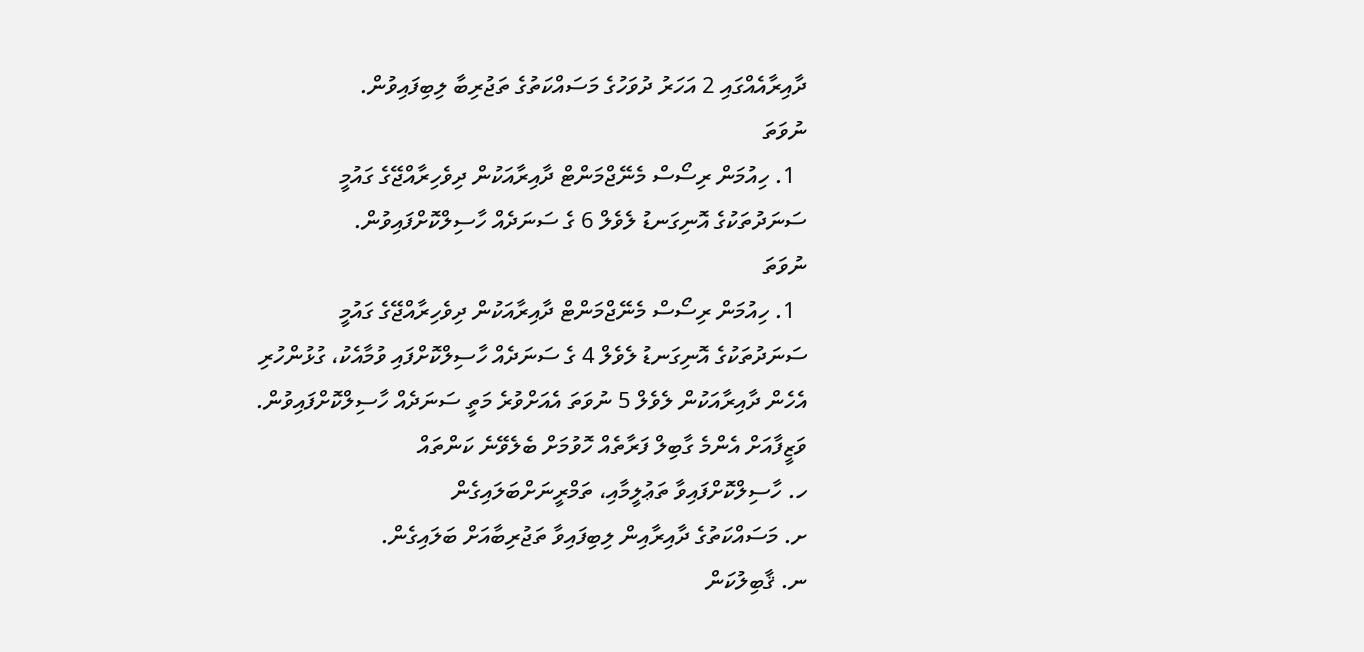ދާއިރާއެއްގައި 2 އަހަރު ދުވަހުގެ މަސައްކަތުގެ ތަޖުރިބާ ލިބިފައިވުން.
ނުވަތަ
  1. ހިއުމަން ރިސޯސް މެނޭޖްމަންޓް ދާއިރާއަކުން ދިވެހިރާއްޖޭގެ ގައުމީ ސަނަދުތަކުގެ އޮނިގަނޑު ލެވެލް 6 ގެ ސަނަދެއް ހާސިލްކޮށްފައިވުން.
ނުވަތަ
  1. ހިއުމަން ރިސޯސް މެނޭޖްމަންޓް ދާއިރާއަކުން ދިވެހިރާއްޖޭގެ ގައުމީ ސަނަދުތަކުގެ އޮނިގަނޑު ލެވެލް 4 ގެ ސަނަދެއް ހާސިލްކޮށްފައި ވުމާއެކު، ގުޅުންހުރި އެހެން ދާއިރާއަކުން ލެވެލް 5 ނުވަތަ އެއަށްވުރެ މަތީ ސަނަދެއް ހާސިލްކޮށްފައިވުން.
ވަޒީފާއަށް އެންމެ ގާބިލް ފަރާތެއް ހޮވުމަށް ބެލެވޭނެ ކަންތައް
ހ. ހާސިލްކޮށްފައިވާ ތަޢުލީމާއި، ތަމްރީނަށްބަލައިގެން
ށ. މަސައްކަތުގެ ދާއިރާއިން ލިބިފައިވާ ތަޖުރިބާއަށް ބަލައިގެން.
ނ. ޤާބިލުކަން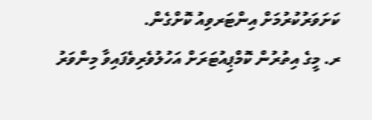ކަށަވަރުކުރުމަށް އިންޓަރވިއު ކޮށްގެން.
ރ. މީގެ އިތުރުން ކޮމްޕިއުޓަރަށް އަހުލުވެރިވެފައިވާ މިންވަރު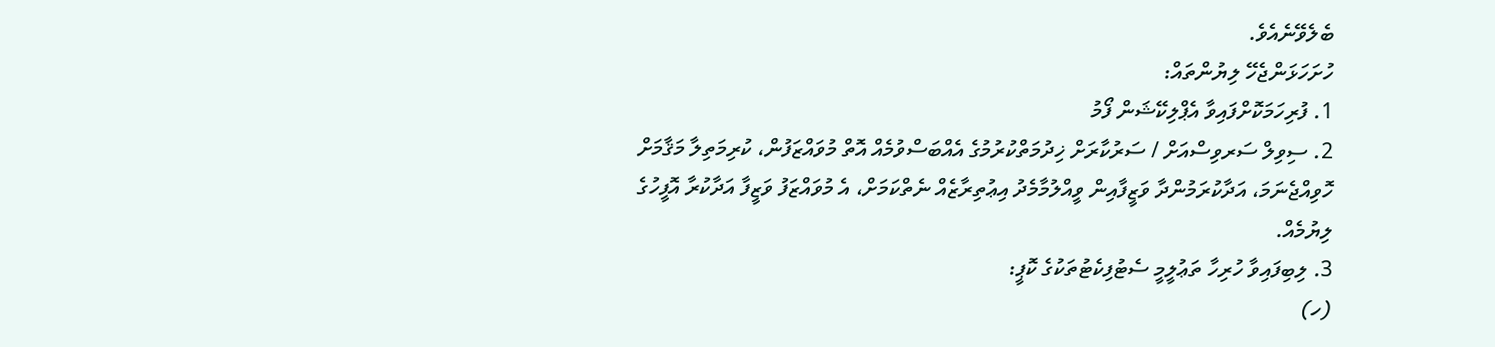ބެލެވޭނެއެވެ.
ހުށަހަޅަންޖެހޭ ލިޔުންތައް:
1. ފުރިހަމަކޮށްފައިވާ އެޕްލިކޭޝަން ފޯމު
2. ސިވިލް ސަރވިސްއަށް / ސަރުކާރަށް ޚިދުމަތްކުރުމުގެ އެއްބަސްވުމެއް އޮތް މުވައްޒަފުން، ކުރިމަތިލާ މަޤާމަށް ހޮވިއްޖެނަމަ، އަދާކުރަމުންދާ ވަޒީފާއިން ވީއްލުމާމެދު އިޢުތިރާޒެއް ނެތްކަމަށް، އެ މުވައްޒަފު ވަޒީފާ އަދާކުރާ އޮފީހުގެ ލިޔުމެއް.
3. ލިބިފައިވާ ހުރިހާ ތަޢުލީމީ ސެޓުފިކެޓުތަކުގެ ކޮޕީ:
(ހ)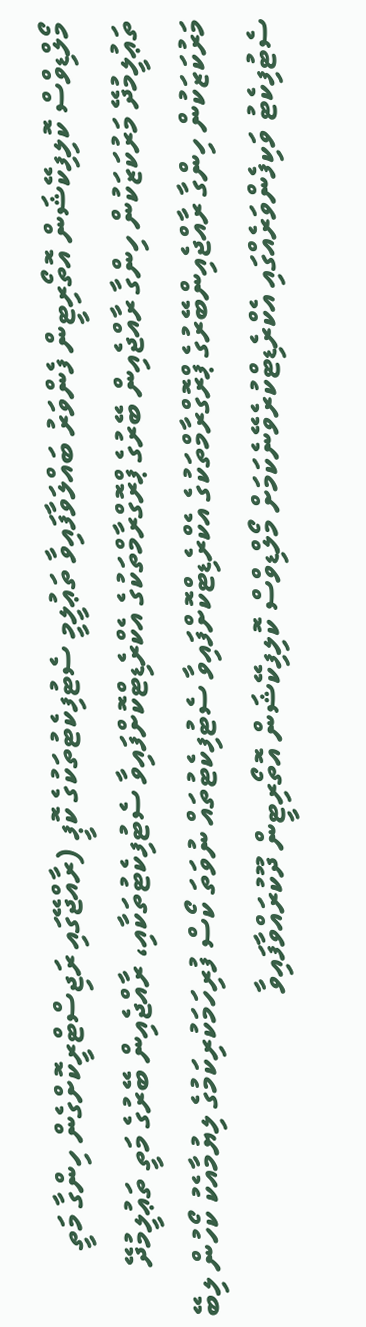މޯލްޑިވްސް ކޮލިފިކޭޝަން އޮތޯރިޓީން ފެންވަރު ބައްލަވާފައިވާ ތަޢުލީމީ ސެޓުފިކެޓުތަކުގެ ކޮޕީ (ރާއްޖޭގައި ރަޖިސްޓްރީކޮށްގެން ހިންގާ މަތީ ތަޢުލީމުދޭ މަރުކަޒަކުން ހިންގާ ރާއްޖެއިން ބޭރުގެ ޕްރޮގްރާމްތަކުގެ އެކްރެޑިޓްކޮށްފައިވާ ސެޓުފިކެޓުތަކާއި، ރާއްޖެއިން ބޭރުގެ މަތީ ތަޢުލީމުދޭ މަރުކަޒަކުން ހިންގާ ރާއްޖެއިންބޭރުގެ ޕްރޮގްރާމްތަކުގެ އެކްރެޑިޓްކޮށްފައިވާ ސެޓުފިކެޓުތައް ނުވަތަ ކޯސް ފުރިހަމަކުރިކަމުގެ ލިޔުމާއެކު ކޯހުން ލިބޭ ސެޓުފިކެޓު ވަކިފެންވަރެއްގައި އެކްރެޑިޓްކުރެވޭނެކަމަށް މޯލްޑިވްސް ކޮލިފިކޭޝަން އޮތޯރިޓީން ދޫކުރައްވާފައިވާ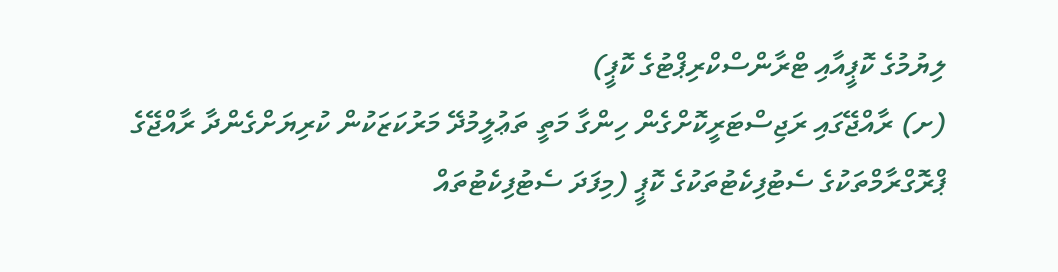ލިޔުމުގެ ކޮޕީއާއި ޓްރާންސްކްރިޕްޓުގެ ކޮޕީ)
(ށ) ރާއްޖޭގައި ރަޖިސްޓަރީކޮށްގެން ހިންގާ މަތީ ތަޢުލީމުދޭ މަރުކަޒަކުން ކުރިޔަށްގެންދާ ރާއްޖޭގެ ޕްރޮގްރާމްތަކުގެ ސެޓުފިކެޓުތަކުގެ ކޮޕީ (މިފަދަ ސެޓުފިކެޓުތައް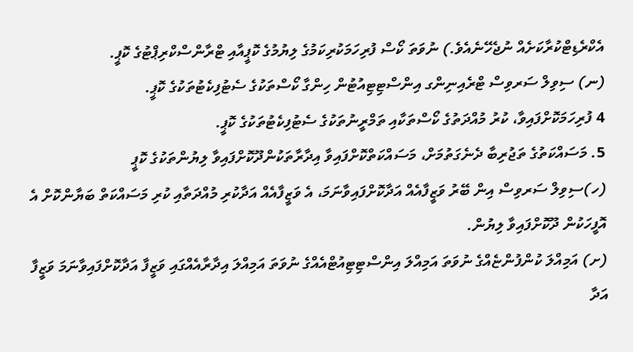އެކްރެޑިޓްކުރާކަށެއް ނުޖެހޭނެއެވެ.) ނުވަތަ ކޯސް ފުރިހަމަކުރިކަމުގެ ލިޔުމުގެ ކޮޕީއާއި ޓްރާންސްކްރިޕްޓުގެ ކޮޕީ.
(ނ) ސިވިލް ސަރވިސް ޓްރެއިނިންގ އިންސްޓިޓިއުޓުން ހިންގާ ކޯސްތަކުގެ ސެޓުފިކެޓުތަކުގެ ކޮޕީ.
4 ފުރިހަމަކޮށްފައިވާ، ކުރު މުއްދަތުގެ ކޯސްތަކާއި ތަމްރީނުތަކުގެ ސެޓުފިކެޓުތަކުގެ ކޮޕީ.
5. މަސައްކަތުގެ ތަޖުރިބާ ދެނެގަތުމަށް، މަސައްކަތްކޮށްފައިވާ އިދާރާތަކުންދޫކޮށްފައިވާ ލިޔުންތަކުގެ ކޮޕީ
(ހ)ސިވިލް ސަރވިސް އިން ބޭރު ވަޒީފާއެއް އަދާކޮށްފައިވާނަމަ، އެ ވަޒީފާއެއް އަދާކުރި މުއްދަތާއި ކުރި މަސައްކަތް ބަޔާންކޮށް އެ އޮފީހަކުން ދޫކޮށްފައިވާ ލިޔުން.
(ށ) އަމިއްލަ ކުންފުންޏެއްގެ ނުވަތަ އަމިއްލަ އިންސްޓިޓިއުޓްއެއްގެ ނުވަތަ އަމިއްލަ އިދާރާއެއްގައި ވަޒީފާ އަދާކޮށްފައިވާނަމަ ވަޒީފާ އަދާ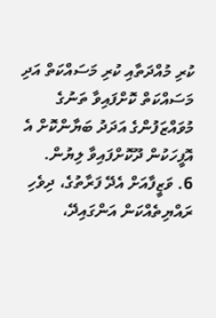ކުރި މުއްދަތާއި ކުރި މަސައްކަތް އަދި މަސައްކަތް ކޮށްފައިވާ ތަނުގެ މުވައްޒަފުންގެ އަދަދު ބަޔާންކޮށް އެ އޮފީހަކުން ދޫކޮށްފައިވާ ލިޔުން.
6. ވަޒީފާއަށް އެދޭ ފަރާތުގެ، ދިވެހި ރައްޔިތެއްކަން އަންގައިދޭ،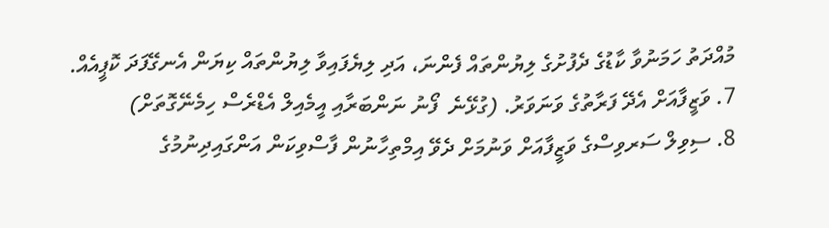މުއްދަތު ހަމަނުވާ ކާޑުގެ ދެފުށުގެ ލިޔުންތައް ފެންނަ، އަދި ލިޔެފައިވާ ލިޔުންތައް ކިޔަން އެނގޭފަދަ ކޮޕީއެއް.
7. ވަޒީފާއަށް އެދޭ ފަރާތުގެ ވަނަވަރު. (ގުޅޭނެ  ފޯނު ނަންބަރާއި އީމެއިލް އެޑްރެސް ހިމެނޭގޮތަށް)
8. ސިވިލް ސަރވިސްގެ ވަޒީފާއަށް ވަނުމަށް ދެވޭ އިމްތިހާނުން ފާސްވިކަން އަންގައިދިނުމުގެ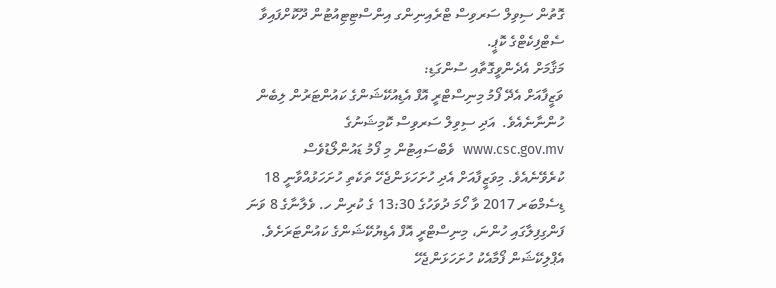ގޮތުން ސިވިލް ސަރވިސް ޓްރެއިނިންގ އިންސްޓިޓިއުޓުން ދޫކޮށްފައިވާ ސެޓްފިކެޓްގެ ކޮޕީ.
މަޤާމަށް އެދެންވީގޮތާއި ސުންގަޑި:
ވަޒީފާއަށް އެދޭ ފޯމު މިނިސްޓްރީ އޮފް އެޑިއުކޭޝަންގެ ކައުންޓަރުން ލިބެން ހުންނާނެއެވެ.  އަދި ސިވިލް ސަރވިސް ކޮމިޝަނުގެ  www.csc.gov.mv  ވެބްސައިޓުން މި ފޯމު ޑައުންލޯޑުވެސް ކުރެވޭނެއެވެ. މިވަޒީފާއަށް އެދި ހުށަހަޅަންޖެހޭ ތަކެތި ހުށަހަޅުއްވާނީ 18 ޑިސެމްބަރ 2017 ވާ ހޯމަ ދުވަހުގެ 13:30 ގެ ކުރިން ހ. ވެލާނާގެ 8 ވަނަ ފަންގިފިލާގައި ހުންނަ، މިނިސްޓްރީ އޮފް އެޑިޔުކޭޝަންގެ ކައުންޓަރަށެވެ.
އެޕްލިކޭޝަން ފޯމާއެކު ހުށަހަޅަންޖެހޭ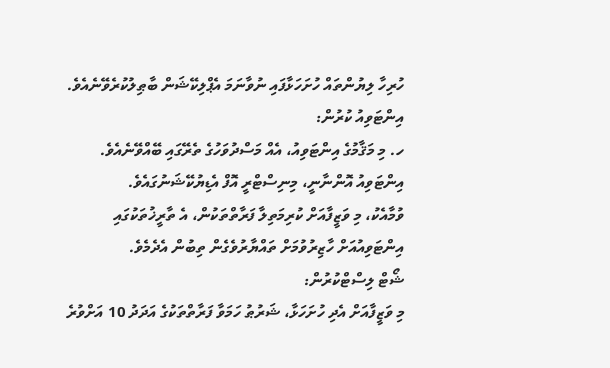ހުރިހާ ލިޔުންތައް ހުށަހަޅާފައި ނުވާނަމަ އެޕްލިކޭޝަން ބާޠިލުކުރެވޭނެއެވެ.
އިންޓަވިއު ކުރުން:
ހ. މި މަޤާމުގެ އިންޓަވިއު، އެއް މަސްދުވަހުގެ ތެރޭގައި ބޭއްވޭނެއެވެ. އިންޓަވިއު އޮންނާނީ، މިނިސްޓްރީ އޮފް އެޑިޔުކޭޝަނުގައެވެ.
ވުމާއެކު، މި ވަޒީފާއަށް ކުރިމަތިލާ ފަރާތްތަކުން، އެ ތާރީޚުތަކުގައި އިންޓަވިއުއަށް ހާޒިރުވުމަށް ތައްޔާރުވެގެން ތިބުން އެދެމެވެ.
ޝޯޓް ލިސްޓްކުރުން:
މި ވަޒީފާއަށް އެދި ހުށަހަޅާ، ޝަރުޠު ހަމަވާ ފަރާތްތަކުގެ އަދަދު 10 އަށްވުރެ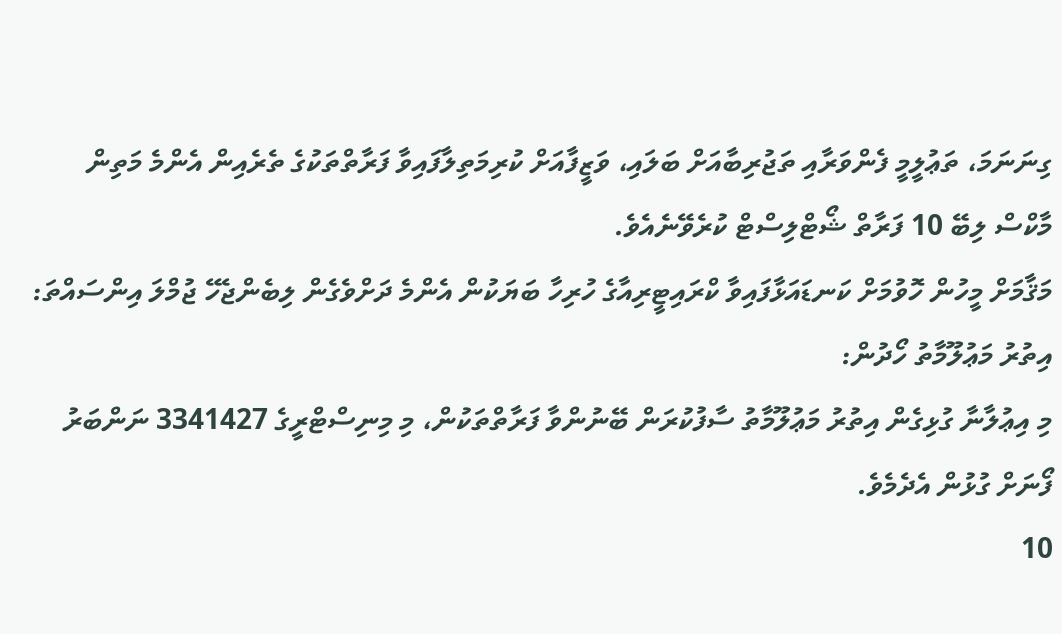ގިނަނަމަ، ތަޢުލީމީ ފެންވަރާއި ތަޖުރިބާއަށް ބަލައި، ވަޒީފާއަށް ކުރިމަތިލާފައިވާ ފަރާތްތަކުގެ ތެރެއިން އެންމެ މަތިން މާކްސް ލިބޭ 10 ފަރާތް ޝޯޓްލިސްޓް ކުރެވޭނެއެވެ.
މަޤާމަށް މީހުން ހޮވުމަށް ކަނޑައަޅާފައިވާ ކްރައިޓީރިއާގެ ހުރިހާ ބަޔަކުން އެންމެ ދަށްވެގެން ލިބެންޖެހޭ ޖުމްލަ އިންސައްތަ:
އިތުރު މަޢުލޫމާތު ހޯދުން:
މި އިޢުލާނާ ގުޅިގެން އިތުރު މަޢުލޫމާތު ސާފުކުރަން ބޭނުންވާ ފަރާތްތަކުން، މި މިނިސްޓްރީގެ 3341427 ނަންބަރު ފޯނަށް ގުޅުން އެދެމެވެ.
10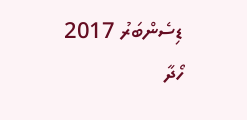ޑިސެންބަރު 2017
ހޯދާ